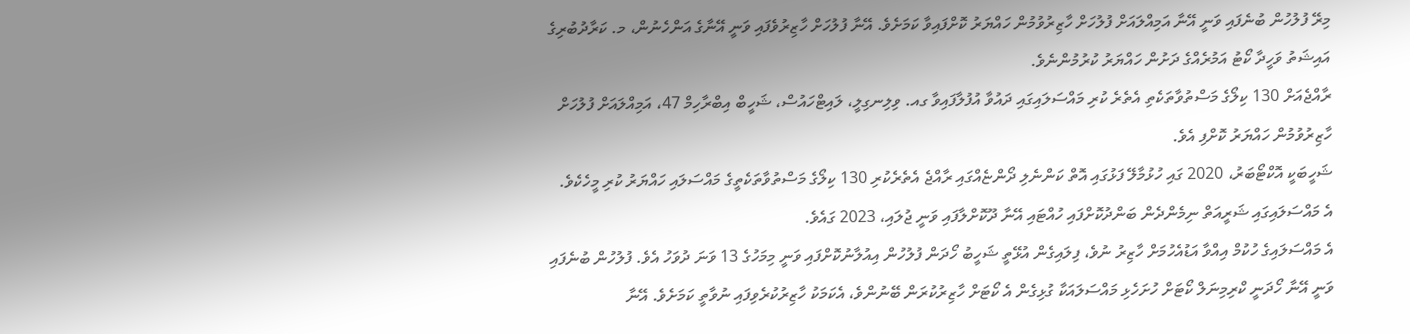މިރޭ ފުލުހުން ބުނެފައި ވަނީ އޭނާ އަމިއްލައަށް ފުލުހަށް ހާޒިރުވުމުން ހައްޔަރު ކޮށްފައިވާ ކަމަށެވެ. އޭނާ ފުލުހަށް ހާޒިރުވެފައި ވަނީ އޭނާގެ އަންހެނުން، މ. ކަރާދުބުރިގެ އައިޝަތު ވަހީދާ ކޯޓު އަމުރެއްގެ ދަށުން ހައްޔަރު ކުރުމުންނެވެ.
ރާއްޖެއަށް 130 ކިލޯގެ މަސްތުވާތަކެތި އެތެރެ ކުރި މައްސަލައިގައި ދައުވާ އުފުލާފައިވާ ގއ. ވިލިނގިލީ، ލައިޓްހައުސް، ޝަހީބް އިބްރާހިމް 47، އަމިއްލައަށް ފުލުހަށް ހާޒިރުވުމުން ހައްޔަރު ކޮށްފި އެވެ.
ޝަހީބަކީ އޮކްޓޯބަރު، 2020 ގައި ހުޅުމާލޭ ފަޅުގައި އޮތް ކަންނެލި ދޯންޏެއްގައި ރާއްޖެ އެތެރެކުރި 130 ކިލޯގެ މަސްތުވާތަކެތީގެ މައްސަލައި ހައްޔަރު ކުރި މީހެކެވެ. އެ މައްސަލައިގައި ޝަރީއަތް ނިމެންދެން ބަންދުކޮށްފައި ހުއްޓައި އޭނާ ދޫކޮށްލާފައި ވަނީ ޖުލައި، 2023 ގައެވެ.
އެ މައްސަލައިގެ ހުކުމް އިއްވާ އަޑުއެހުމަށް ހާޒިރު ނުވެ، ފިލައިގެން އުޅޭތީ ޝަހީބު ހޯދަން ފުލުހުން އިއުލާނުކޮށްފައި ވަނީ މިމަހުގެ 13 ވަނަ ދުވަހު އެވެ. ފުލުހުން ބުނެފައި ވަނީ އޭނާ ހޯދަނީ ކްރިމިނަލް ކޯޓަށް ހުށަހެޅި މައްސަލައަކާ ގުޅިގެން އެ ކޯޓަށް ހާޒިރުކުރަން ބޭނުންވެ، އެކަމަކު ހާޒިރުކުރެވިފައި ނުވާތީ ކަމަށެވެ. އޭނާ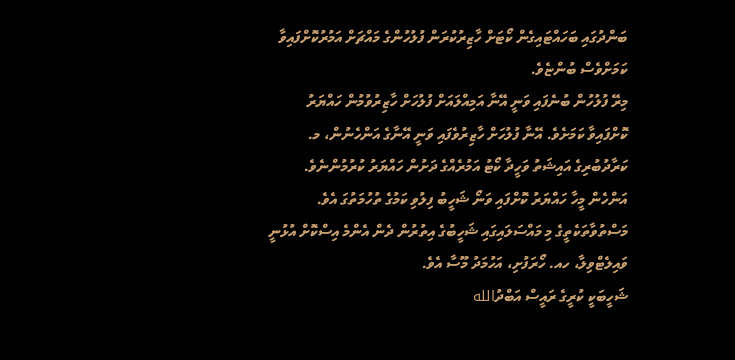ބަންދުގައި ބަހައްޓައިގެން ކޯޓަށް ހާޒިރުކުރަން ފުލުހުންގެ މައްޗަށް އަމުރުކޮށްފައިވާ ކަމަށްވެސް ބުންޏެވެ.
މިރޭ ފުލުހުން ބުނެފައި ވަނީ އޭނާ އަމިއްލައަށް ފުލުހަށް ހާޒިރުވުމުން ހައްޔަރު ކޮށްފައިވާ ކަމަށެވެ. އޭނާ ފުލުހަށް ހާޒިރުވެފައި ވަނީ އޭނާގެ އަންހެނުން، މ. ކަރާދުބުރިގެ އައިޝަތު ވަހީދާ ކޯޓު އަމުރެއްގެ ދަށުން ހައްޔަރު ކުރުމުންނެވެ. އަންހެން މީހާ ހައްޔަރު ކޮށްފައި ވަނޯ ޝަހީބު ފިލުވި ކަމުގެ ތުހުމަތުގަ އެވެ.
މަސްތުވާތަކެތީގެ މި މައްސަލައިގައި ޝަހީބުގެ އިތުރުން ދެން އެންމެ އިސްކޮށް އުޅުނީ ވައިލެޓްވިލާ، ހއ. ހޯރަފުށި، އަހުމަދު މޫސާ އެވެ.
ޝަހީބަކީ ކުރީގެ ރައީސް އަބްދުالله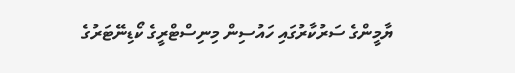ޔާމީންގެ ސަރުކާރުގައި ހައުސިން މިނިސްޓްރީގެ ކޯޑިނޭޓަރުގެ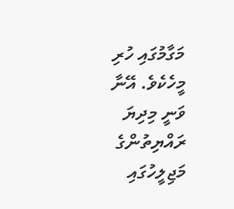މަގާމުގައި ހުރި މީހެކެވެ. އޭނާ ވަނީ މިދިޔަ ރައްޔިތުންގެ މަޖިލީހުގައި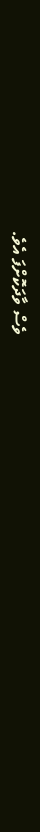ވެސް ވާދަކޮށްފަ އެވެ.